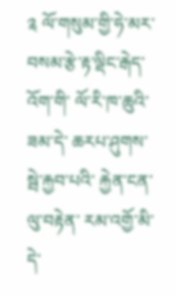༉ ལོ་གསུམ་གྱི་ཧེ་མར་ བསམ་རྩེ་རྟ་ལྡིང་རྒེད་འོག་གི་ ལོ་རི་ཁ་ཆུའི་ཟམ་དེ་ ཆརཔ་ཤུགས་སྦེ་རྐྱབ་པའི་ རྐྱེན་ངན་ལུ་བརྟེན་ རམ་འགྱོ་མི་དེ་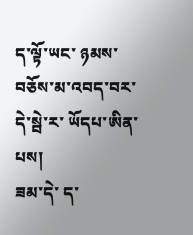ད་ལྟོ་ཡང་ ཉམས་བཅོས་མ་འབད་བར་ དེ་སྦེ་ར་ ཡོདཔ་ཨིན་པས།
ཟམ་དེ་ ད་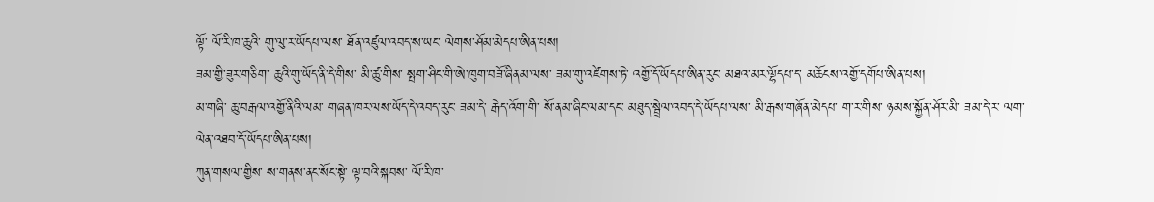ལྟོ་ ལོ་རི་ཁ་ཆུའི་ གུ་ལུ་ར་ཡོདཔ་ལས་ ཐོན་འཛུལ་འབད་ས་ཡང་ ལེགས་ཤོམ་མེདཔ་ཨིན་པས།
ཟམ་གྱི་ཟུར་གཅིག་ ཆུའི་གུ་ཡོད་ནི་དེ་གིས་ མི་ཚུ་གིས་ སྤག་ཤིང་གི་ཨེ་ཁུག་བཟོ་ཞིནམ་ལས་ ཟམ་གུ་འཛེགས་ཏེ་ འགྱོ་དོ་ཡོདཔ་ཨིན་རུང་ མཐའ་མར་ལྷོདཔ་ད་ མཆོངས་འགྱོ་དགོཔ་ཨིན་པས།
མ་གཞི་ ཆུ་བརྒལ་འགྱོ་ནིའི་ལམ་ གཞན་ཁར་ལས་ཡོད་དེ་འབད་རུང་ ཟམ་དེ་ རྒེད་འོག་གི་ སོ་ནམ་ཞིང་ལམ་དང་ མཐུད་སྦྲེལ་འབད་དེ་ཡོདཔ་ལས་ མི་རྒས་གཞོན་མེདཔ་ ག་ར་གིས་ ཉམས་སྐྱོན་ཤོར་མི་ ཟམ་དེ་ར་ ལག་ལེན་འཐབ་དོ་ཡོདཔ་ཨིན་པས།
ཀུན་གསལ་གྱིས་ ས་གནས་ནང་སོང་སྟེ་ ལྟ་བའི་སྐབས་ ལོ་རི་ཁ་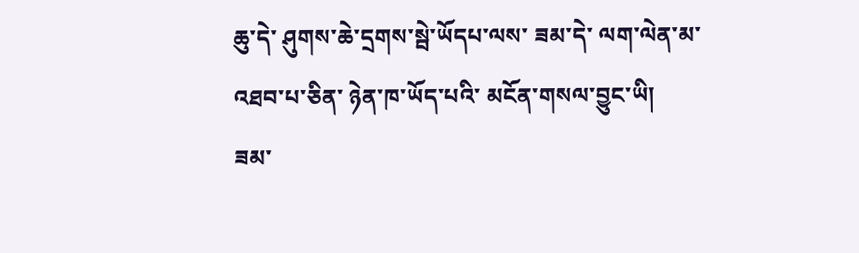ཆུ་དེ་ ཤུགས་ཆེ་དྲགས་སྦེ་ཡོདཔ་ལས་ ཟམ་དེ་ ལག་ལེན་མ་འཐབ་པ་ཅིན་ ཉེན་ཁ་ཡོད་པའི་ མངོན་གསལ་བྱུང་ཡི།
ཟམ་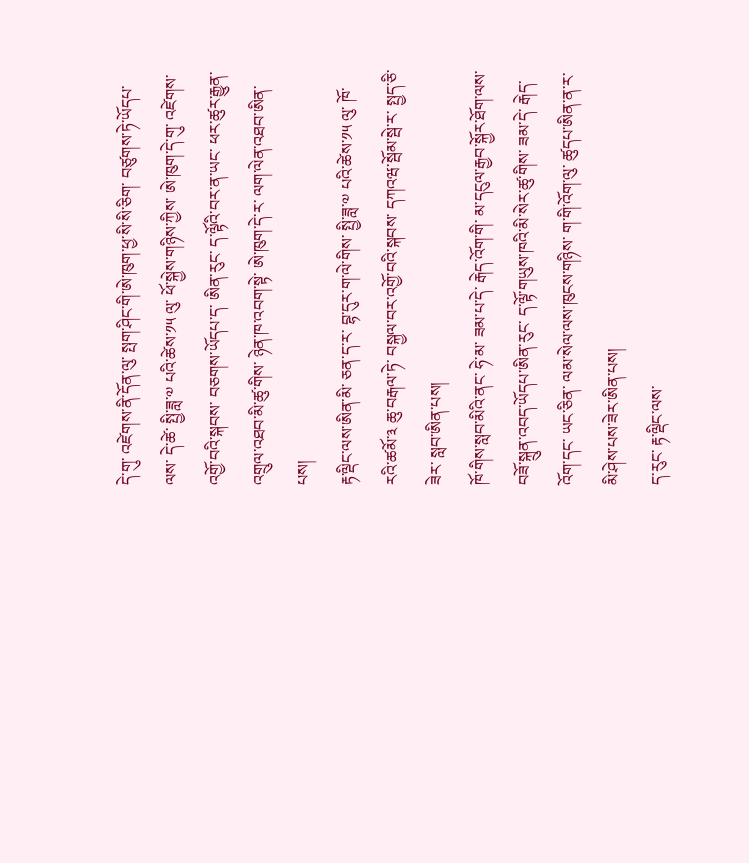དེ་གུ་ འཛེགས་ནི་དོན་ལུ་ སྤག་ཤིང་གི་ཨེ་ཁུག་ཕྱ་སི་སི་ཅིག་ བཙུགས་ཏེ་ཡོདཔ་ལས་ དེ་ཚེ་ སྤྱི་ཟླ་༧ པའི་ཚེས་༡༥ ལུ་ ཕོ་སྐྱེས་གཉིས་ཀྱིས་ ཨེ་ཁུག་དེ་གུ་ འཛེགས་འགྱོ་བའི་སྐབས་ བཅགས་ཡོདཔ་ད་ ཨིན་རུང་ ད་ལྟོའི་བར་ན་ཡང་ ཕར་ཚུར་རྒྱུན་འགྲུལ་འཐབ་མི་ཚུ་གིས་ ཉེན་ཁ་འབག་སྟེ་ ཨེ་ཁུག་དེ་ར་ ལག་ལེན་འཐབ་ཨིན་པས།
རྟ་ལྡིང་ལས་ཨིན་མི་ ཅན་ད་ར་ བྷ་དུར་ག་ལེ་གིས་ སྤྱི་ཟླ་༧ པའི་ཚེས་༡༥ ལུ་ ཁོ་རའི་ཚམོ་༣ ཆུ་བརྒལ་ཏེ་ བསྐྱལ་བར་འགྱོ་བའི་སྐབས་ དཀའཝ་སྦོམ་སྦེ་ར་ སྤྱད་ཅི་ཟེར་ སླབ་ཨིན་པས།
ཁོ་གིས་སླབ་མིའི་ནང་ ཧེ་མ་ ཟམ་པ་དེ་ རྒེད་འོག་གི་ མ་དངུལ་རྒྱབ་སྐྱོར་ཐོག་ལས་ བཟོ་སྐྲུན་འབད་ཡོདཔ་ཨིན་རུང་ ད་ལྟོ་གཡུས་ཁའི་མི་སེར་ཚུ་གིས་ ཟམ་དེ་ རྒེད་འོག་དང་ ཡང་ཅིན་ ལམ་སེལ་ལས་ཁུངས་གཉིས་ ག་གི་འོག་ལུ་ ཚུདཔ་ཨིན་ན་ར་ མི་ཤེས་པས་ཟེར་ཨིན་པས།
ད་རུང་ རྟ་ལྡིང་ལས་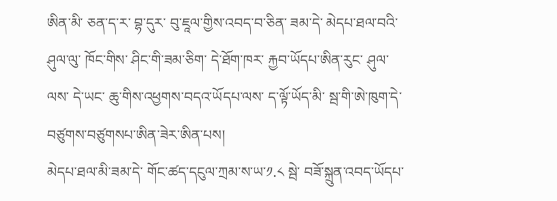ཨིན་མི་ ཅན་ད་ར་ བྷ་དུར་ བུ་ཇཱལ་གྱིས་འབད་བ་ཅིན་ ཟམ་དེ་ མེདཔ་ཐལ་བའི་ཤུལ་ལུ་ ཁོང་གིས་ ཤིང་གི་ཟམ་ཅིག་ དེ་ཐོག་ཁར་ རྐྱབ་ཡོདཔ་ཨིན་རུང་ ཤུལ་ལས་ དེ་ཡང་ ཆུ་གིས་འཕྱགས་བདའ་ཡོདཔ་ལས་ ད་ལྟོ་ཡོད་མི་ སྦ་གི་ཨེ་ཁུག་དེ་ བཙུགས་བཙུགསཔ་ཨིན་ཟེར་ཨིན་པས།
མེདཔ་ཐལ་མི་ཟམ་དེ་ གོང་ཚད་དངུལ་ཀྲམ་ས་ཡ་༡.༨ སྦེ་ བཟོ་སྐྲུན་འབད་ཡོདཔ་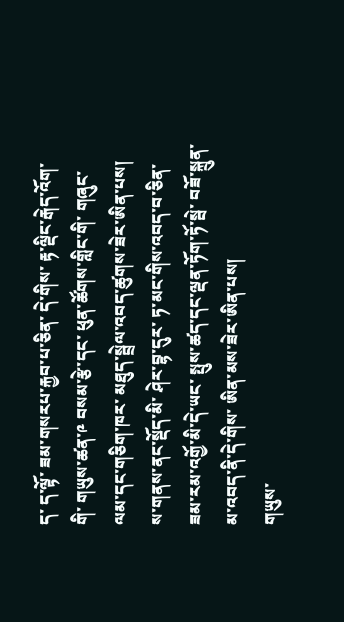ད་ ད་ལྟོ་ ཟམ་གསརཔ་རྐྱབ་པ་ཅིན་ དེ་གིས་ རྟ་ལྡིང་རྒེད་འོག་གི་ གཡུས་ཚན་༩ བསམ་རྩེ་དང་ ཕུན་ཚོགས་གླིང་གི་ གཞུང་ལམ་དང་གཅིག་ཁར་ མཐུད་སྦྲེལ་འབད་ཚུགས་ཟེར་ཨིན་པས།
ས་གནས་ནང་སྡོད་མི་ ཤེར་བྷ་དུར་ ཏ་མང་གིས་འབད་བ་ཅིན་ ཟམ་རམ་འགྱོ་མི་དེ་ཡང་ སྤུས་ཚད་དང་ལྡན་ཏོག་ཏོ་སྦེ་ བཟོ་སྐྲུན་མ་འབད་ནི་དེ་གིས་ ཨིན་མས་ཟེར་ཨིན་པས།
གཡུས་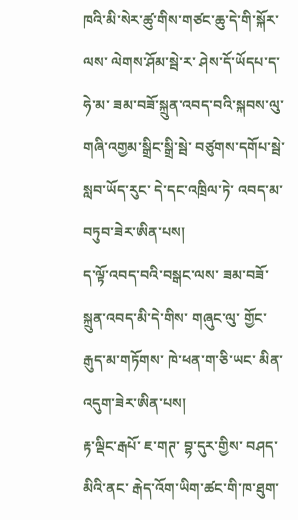ཁའི་མི་སེར་ཚུ་གིས་གཙང་ཆུ་དེ་གི་སྐོར་ལས་ ལེགས་ཤོམ་སྦེ་ར་ ཤེས་དོ་ཡོདཔ་ད་ ཧེ་མ་ ཟམ་བཟོ་སྐྲུན་འབད་བའི་སྐབས་ལུ་ གཞི་འགྱམ་སྒྲིང་སྒྲི་སྦེ་ བཙུགས་དགོཔ་སྦེ་ སླབ་ཡོད་རུང་ དེ་དང་འཁྲིལ་ཏེ་ འབད་མ་བཏུབ་ཟེར་ཨིན་པས།
ད་ལྟོ་འབད་བའི་བསྒང་ལས་ ཟམ་བཟོ་སྐྲུན་འབད་མི་དེ་གིས་ གཞུང་ལུ་ གྱོང་རྒུད་མ་གཏོགས་ ཁེ་ཕན་ག་ཅི་ཡང་ མིན་འདུག་ཟེར་ཨིན་པས།
རྟ་ལྡིང་རྒཔོ་ ཇ་གཊ་ བྷ་དུར་གྱིས་ བཤད་མིའི་ནང་ རྒེད་འོག་ཡིག་ཚང་གི་ཁ་ཐུག་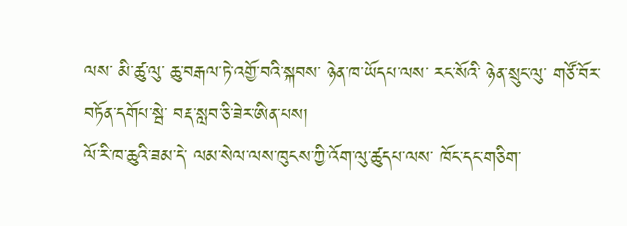ལས་ མི་ཚུ་ལུ་ ཆུ་བརྒལ་ཏེ་འགྱོ་བའི་སྐབས་ ཉེན་ཁ་ཡོདཔ་ལས་ རང་སོའི་ ཉེན་སྲུང་ལུ་ གཙོ་བོར་བཏོན་དགོཔ་སྦེ་ བརྡ་སླབ་ཅི་ཟེར་ཨིན་པས།
ལོ་རི་ཁ་ཆུའི་ཟམ་དེ་ ལམ་སེལ་ལས་ཁུངས་ཀྱི་འོག་ལུ་ཚུདཔ་ལས་ ཁོང་དང་གཅིག་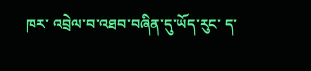ཁར་ འབྲེལ་བ་འཐབ་བཞིན་དུ་ཡོད་རུང་ ད་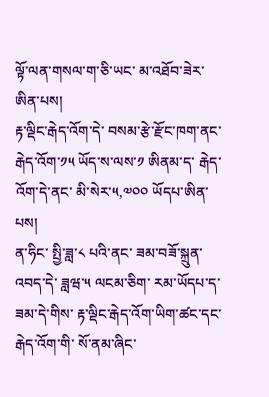ལྟོ་ལན་གསལ་ག་ཅི་ཡང་ མ་འཐོབ་ཟེར་ཨིན་པས།
རྟ་ལྡིང་རྒེད་འོག་དེ་ བསམ་རྩེ་རྫོང་ཁག་ནང་ རྒེད་འོག་༡༥ ཡོད་ས་ལས་༡ ཨིནམ་ད་ རྒེད་འོག་དེ་ནང་ མི་སེར་༥,༧༠༠ ཡོདཔ་ཨིན་པས།
ན་ཧིང་ སྤྱི་ཟླ་༨ པའི་ནང་ ཟམ་བཟོ་སྐྲུན་འབད་དེ་ ཟླཝ་༥ ལངམ་ཅིག་ རམ་ཡོདཔ་ད་ ཟམ་དེ་གིས་ རྟ་ལྡིང་རྒེད་འོག་ཡིག་ཚང་དང་ རྒེད་འོག་གི་ སོ་ནམ་ཞིང་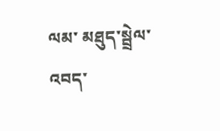ལམ་ མཐུད་སྦྲེལ་འབད་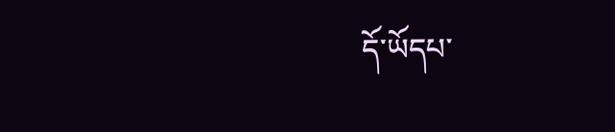དོ་ཡོདཔ་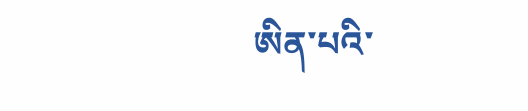ཨིན་པའི་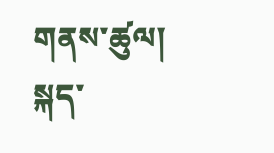གནས་ཚུལ།
སྐད་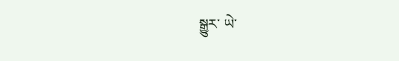སྒྱུར་ ཡེ་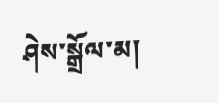ཤེས་སྒྲོལ་མ།